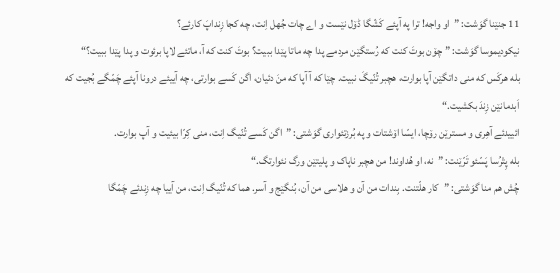11 جنێنا گوَشت: ”او واجه! ترا په آپئے کَشّگا ڈۆل نێست و اے چات جُهل اِنت، چه کجا زِنداپَ کارئے؟
نیکودیموسا گوَشت: ”چۆن بوتَ کنت که رُستگێن مردمے پدا چه ماتا پێدا ببیت؟ بوتَ کنت که آ، ماتئے لاپا برئوت و پدا پێدا ببیت؟“
بله هرکَس که منی داتگێن آپا بوارت، هچبر تُنّیگَ نبیت. چێا که آ آپا که منَ دئیان، اگن کَسے بوارتی، چه آییئے درونا آپئے چَمّگے بُجیت که اَبدمانێن زِندَ بکشیت.“
ائییدئے آهِری و مسترێن رۆچا، ایسّا اۆشتات و په بُرزتئواری گوَشتی: ”اگن کَسے تُنّیگ اِنت، منی کِرّا بیئیت و آپ بوارت.
بله پِتْرُسا پَسّئو تَرّێنت: ”نه، او هُداوند! من هچبر ناپاک و پلیتێن ورگ نئوارتگ.“
چُش هم منا گوَشتی: ”کار هلّتنت. بِندات من آن و هلاسی من آن، بُنگێج و آسر. هما که تُنّیگ اِنت، من آییا چه زِندئے چَمّگا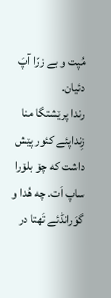مُپت و بے زرّا آپَ دئیان.
رندا پرێشتگا منا زِنداپئے کئور پێش داشت که چۆ بلۆرا ساپ اَت. چه هُدا و گوَرانڈئے تَهتا در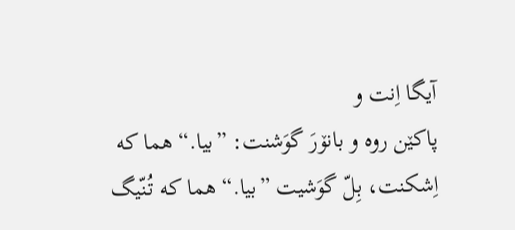آیگا اِنت و
پاکێن روه و بانۆرَ گوَشنت: ”بیا.“ هما که اِشکنت، بِلّ گوَشیت ”بیا.“ هما که تُنّیگ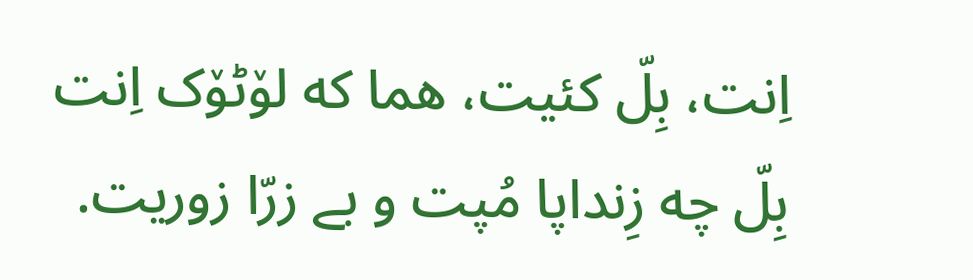اِنت، بِلّ کئیت، هما که لۆٹۆک اِنت بِلّ چه زِنداپا مُپت و بے زرّا زوریت.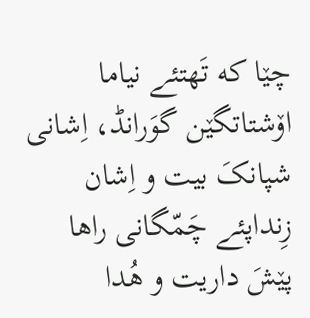چێا که تَهتئے نیاما اۆشتاتگێن گوَرانڈ، اِشانی شپانکَ بیت و اِشان زِنداپئے چَمّگانی راها پێشَ داریت و هُدا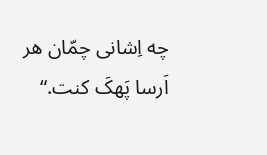چه اِشانی چمّان هر اَرسا پَهکَ کنت.“